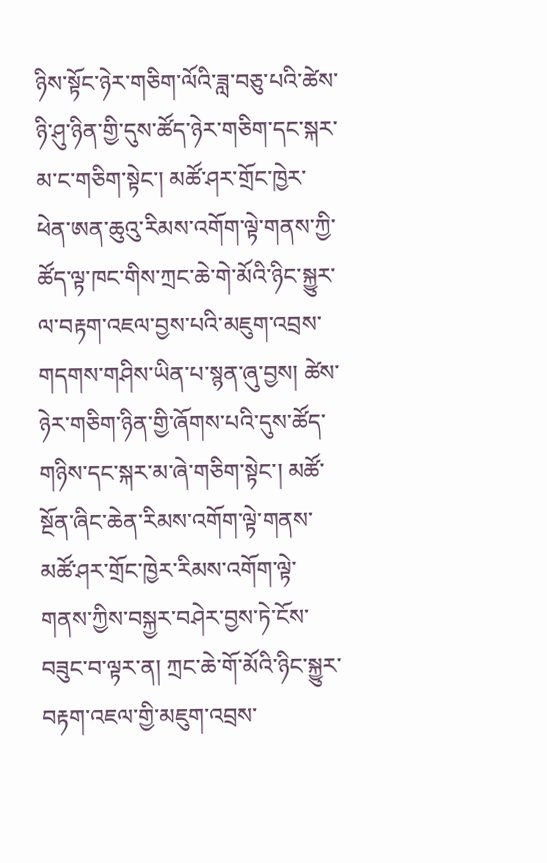ཉིས་སྟོང་ཉེར་གཅིག་ལོའི་ཟླ་བཅུ་པའི་ཚེས་ཉི་ཤུ་ཉིན་གྱི་དུས་ཚོད་ཉེར་གཅིག་དང་སྐར་མ་ང་གཅིག་སྟེང་། མཚོ་ཤར་གྲོང་ཁྱེར་ཕེན་ཨན་ཆུའུ་རིམས་འགོག་ལྟེ་གནས་ཀྱི་ཚོད་ལྟ་ཁང་གིས་ཀྲང་ཆེ་གེ་མོའི་ཉིང་སྐྱུར་ལ་བརྟག་འཇལ་བྱས་པའི་མཇུག་འབྲས་གདགས་གཤིས་ཡིན་པ་སྙན་ཞུ་བྱས། ཚེས་ཉེར་གཅིག་ཉིན་གྱི་ཞོགས་པའི་དུས་ཚོད་གཉིས་དང་སྐར་མ་ཞེ་གཅིག་སྟེང་། མཚོ་སྔོན་ཞིང་ཆེན་རིམས་འགོག་ལྟེ་གནས་མཚོ་ཤར་གྲོང་ཁྱེར་རིམས་འགོག་ལྟེ་གནས་ཀྱིས་བསྐྱར་བཤེར་བྱས་ཏེ་ངོས་བཟུང་བ་ལྟར་ན། ཀྲང་ཆེ་གོ་མོའི་ཉིང་སྐྱུར་བརྟག་འཇལ་གྱི་མཇུག་འབྲས་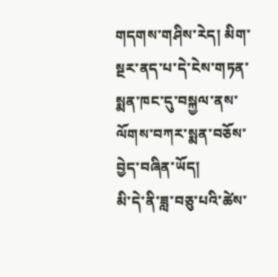གདགས་གཤིས་རེད། མིག་སྔར་ནད་པ་དེ་ངེས་གཏན་སྨན་ཁང་དུ་བསྐྱལ་ནས་ལོགས་བཀར་སྨན་བཅོས་བྱེད་བཞིན་ཡོད།
མི་དེ་ནི་ཟླ་བཅུ་པའི་ཚེས་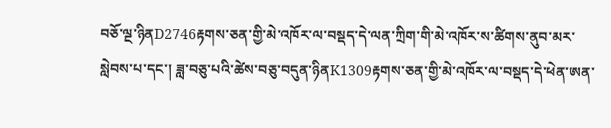བཅོ་ལྔ་ཉིནD2746རྟགས་ཅན་གྱི་མེ་འཁོར་ལ་བསྡད་དེ་ལན་ཀྲིག་གི་མེ་འཁོར་ས་ཚིགས་ནུབ་མར་སླེབས་པ་དང་། ཟླ་བཅུ་པའི་ཚེས་བཅུ་བདུན་ཉིནK1309རྟགས་ཅན་གྱི་མེ་འཁོར་ལ་བསྡད་དེ་ཕེན་ཨན་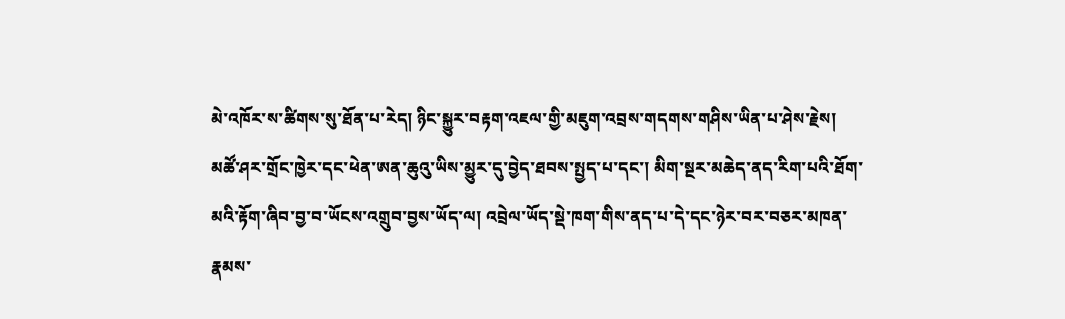མེ་འཁོར་ས་ཚིགས་སུ་ཐོན་པ་རེད། ཉིང་སྐྱུར་བརྟག་འཇལ་གྱི་མཇུག་འབྲས་གདགས་གཤིས་ཡིན་པ་ཤེས་རྗེས། མཚོ་ཤར་གྲོང་ཁྱེར་དང་ཕེན་ཨན་ཆུའུ་ཡིས་མྱུར་དུ་བྱེད་ཐབས་སྤྱད་པ་དང་། མིག་སྔར་མཆེད་ནད་རིག་པའི་ཐོག་མའི་རྟོག་ཞིབ་བྱ་བ་ཡོངས་འགྲུབ་བྱས་ཡོད་ལ། འབྲེལ་ཡོད་སྡེ་ཁག་གིས་ནད་པ་དེ་དང་ཉེར་བར་བཅར་མཁན་རྣམས་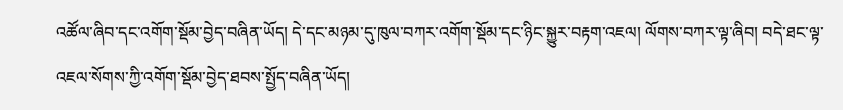འཚོལ་ཞིབ་དང་འགོག་སྡོམ་བྱེད་བཞིན་ཡོད། དེ་དང་མཉམ་དུ་ཁུལ་བཀར་འགོག་སྡོམ་དང་ཉིང་སྐྱུར་བརྟག་འཇལ། ལོགས་བཀར་ལྟ་ཞིབ། བདེ་ཐང་ལྟ་འཇལ་སོགས་ཀྱི་འགོག་སྡོམ་བྱེད་ཐབས་སྤྱོད་བཞིན་ཡོད།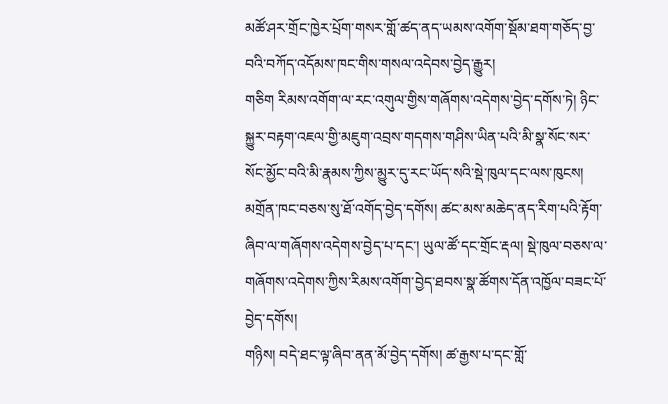མཚོ་ཤར་གྲོང་ཁྱེར་པྲོག་གསར་གློ་ཚད་ནད་ཡམས་འགོག་སྡོམ་ཐག་གཅོད་བྱ་བའི་བཀོད་འདོམས་ཁང་གིས་གསལ་འདེབས་བྱེད་རྒྱུར།
གཅིག རིམས་འགོག་ལ་རང་འགུལ་གྱིས་གཞོགས་འདེགས་བྱེད་དགོས་ཏེ། ཉིང་སྐྱུར་བརྟག་འཇལ་གྱི་མཇུག་འབྲས་གདགས་གཤིས་ཡིན་པའི་མི་སྣ་སོང་སར་སོང་མྱོང་བའི་མི་རྣམས་ཀྱིས་མྱུར་དུ་རང་ཡོད་སའི་སྡེ་ཁུལ་དང་ལས་ཁུངས། མགྲོན་ཁང་བཅས་སུ་ཐོ་འགོད་བྱེད་དགོས། ཚང་མས་མཆེད་ནད་རིག་པའི་རྟོག་ཞིབ་ལ་གཞོགས་འདེགས་བྱེད་པ་དང་། ཡུལ་ཚོ་དང་གྲོང་རྡལ། སྡེ་ཁུལ་བཅས་ལ་གཞོགས་འདེགས་ཀྱིས་རིམས་འགོག་བྱེད་ཐབས་སྣ་ཚོགས་དོན་འཁྱོལ་བཟང་པོ་བྱེད་དགོས།
གཉིས། བདེ་ཐང་ལྟ་ཞིབ་ནན་མོ་བྱེད་དགོས། ཚ་རྒྱས་པ་དང་གློ་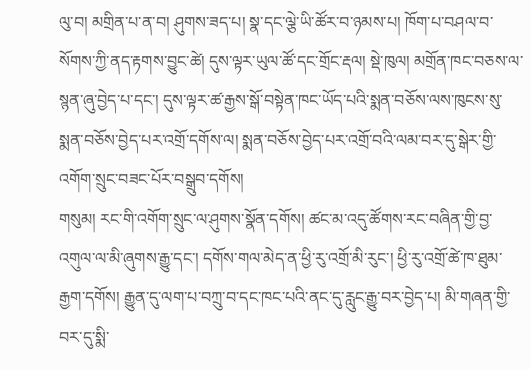ལུ་བ། མགྲིན་པ་ན་བ། ཤུགས་ཟད་པ། སྣ་དང་ལྕེ་ཡི་ཚོར་བ་ཉམས་པ། ཁོག་པ་བཤལ་བ་སོགས་ཀྱི་ནད་རྟགས་བྱུང་ཚེ། དུས་ལྟར་ཡུལ་ཚོ་དང་གྲོང་རྡལ། སྡེ་ཁུལ། མགྲོན་ཁང་བཅས་ལ་སྙན་ཞུ་བྱེད་པ་དང་། དུས་ལྟར་ཚ་རྒྱས་སྒོ་བསྟེན་ཁང་ཡོད་པའི་སྨན་བཅོས་ལས་ཁུངས་སུ་སྨན་བཅོས་བྱེད་པར་འགྲོ་དགོས་ལ། སྨན་བཅོས་བྱེད་པར་འགྲོ་བའི་ལམ་བར་དུ་སྒེར་གྱི་འགོག་སྲུང་བཟང་པོར་བསྒྲུབ་དགོས།
གསུམ། རང་གི་འགོག་སྲུང་ལ་ཤུགས་སྣོན་དགོས། ཚང་མ་འདུ་ཚོགས་རང་བཞིན་གྱི་བྱ་འགུལ་ལ་མི་ཞུགས་རྒྱུ་དང་། དགོས་གལ་མེད་ན་ཕྱི་རུ་འགྲོ་མི་རུང་། ཕྱི་རུ་འགྲོ་ཚེ་ཁ་ཐུམ་རྒྱག་དགོས། རྒྱུན་དུ་ལག་པ་བཀྲུ་བ་དང་ཁང་པའི་ནང་དུ་རླུང་རྒྱུ་བར་བྱེད་པ། མི་གཞན་གྱི་བར་དུ་སྨི་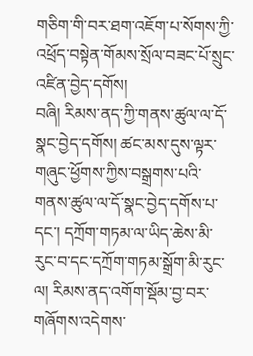གཅིག་གི་བར་ཐག་འཇོག་པ་སོགས་ཀྱི་འཕྲོད་བསྟེན་གོམས་སྲོལ་བཟང་པོ་སྲུང་འཛིན་བྱེད་དགོས།
བཞི། རིམས་ནད་ཀྱི་གནས་ཚུལ་ལ་དོ་སྣང་བྱེད་དགོས། ཚང་མས་དུས་ལྟར་གཞུང་ཕྱོགས་ཀྱིས་བསྒྲགས་པའི་གནས་ཚུལ་ལ་དོ་སྣང་བྱེད་དགོས་པ་དང་། དཀྲོག་གཏམ་ལ་ཡིད་ཆེས་མི་རུང་བ་དང་དཀྲོག་གཏམ་སྒྲོག་མི་རུང་ལ། རིམས་ནད་འགོག་སྡོམ་བྱ་བར་གཞོགས་འདེགས་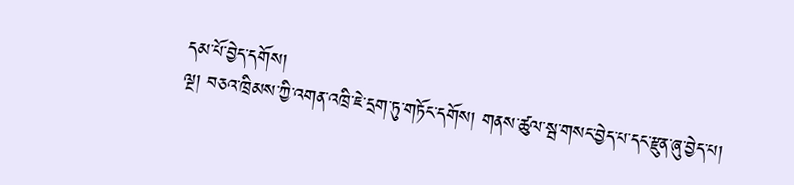དམ་པོ་བྱེད་དགོས།
ལྔ། བཅའ་ཁྲིམས་ཀྱི་འགན་འཁྲི་ཇེ་དྲག་ཏུ་གཏོང་དགོས། གནས་ཚུལ་སྦ་གསང་བྱེད་པ་དང་རྫུན་ཞུ་བྱེད་པ།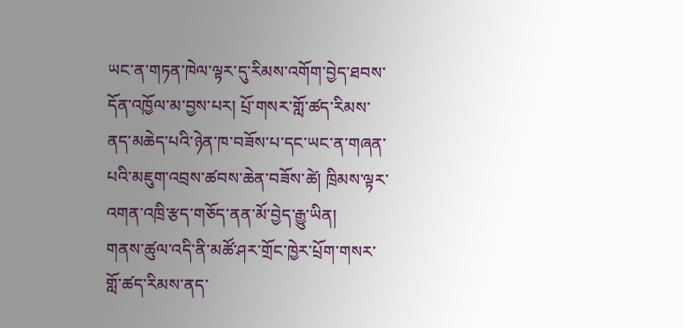ཡང་ན་གཏན་ཁེལ་ལྟར་དུ་རིམས་འགོག་བྱེད་ཐབས་དོན་འཁྱོལ་མ་བྱས་པར། པྲོ་གསར་གློ་ཚད་རིམས་ནད་མཆེད་པའི་ཉེན་ཁ་བཟོས་པ་དང་ཡང་ན་གཞན་པའི་མཇུག་འབྲས་ཚབས་ཆེན་བཟོས་ཚེ། ཁྲིམས་ལྟར་འགན་འཁྲི་རྩད་གཅོད་ནན་མོ་བྱེད་རྒྱུ་ཡིན།
གནས་ཚུལ་འདི་ནི་མཚོ་ཤར་གྲོང་ཁྱེར་པྲོག་གསར་གློ་ཚད་རིམས་ནད་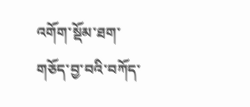འགོག་སྡོམ་ཐག་གཅོད་བྱ་བའི་བཀོད་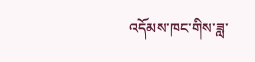འདོམས་ཁང་གིས་ཟླ་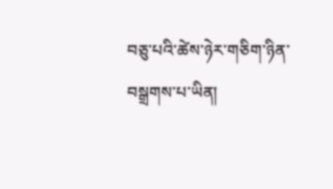བཅུ་པའི་ཚེས་ཉེར་གཅིག་ཉིན་བསྒྲགས་པ་ཡིན།